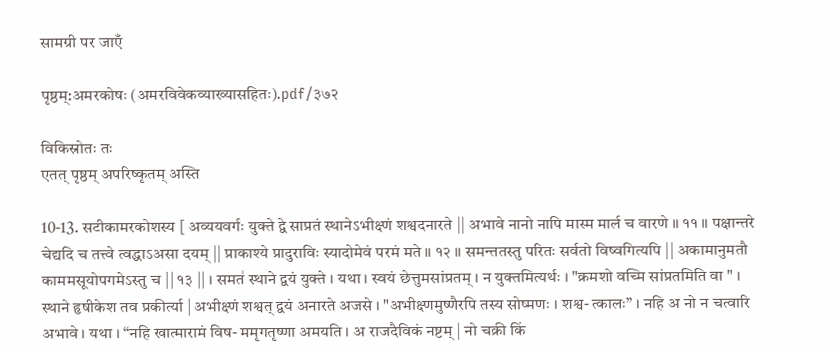सामग्री पर जाएँ

पृष्ठम्:अमरकोषः (अमरविवेकव्याख्यासहितः).pdf/३७२

विकिस्रोतः तः
एतत् पृष्ठम् अपरिष्कृतम् अस्ति

10-13. सटीकामरकोशस्य [ अव्ययवर्गः युक्ते द्वे साप्रतं स्थानेऽभीक्ष्णं शश्वदनारते || अभावे नानो नापि मास्म मार्ल च वारणे ॥ ११ ॥ पक्षान्तरे चेद्यदि च तत्त्वे त्वद्धाऽअसा दयम् || प्राकाश्ये प्रादुराविः स्यादोमेवं परमं मते ॥ १२ ॥ समन्ततस्तु परितः सर्वतो विष्वगित्यपि || अकामानुमतौ काममसूयोपगमेऽस्तु च || १३ || । समत॑ स्थाने द्वयं युक्ते । यथा । स्वयं छेत्तुमसांप्रतम् । न युक्तमित्यर्थः । "क्रमशो वच्मि सांप्रतमिति वा " । स्थाने हृषीकेश तव प्रकीर्त्या | अभीक्ष्णं शश्वत् द्वयं अनारते अजसे । "अभीक्ष्णमुष्णैरपि तस्य सोष्मणः । शश्व- त्कालः” । नहि अ नो न चत्वारि अभावे । यथा । “नहि खात्मारामं विष- ममृगतृष्णा अमयति । अ राजदैविकं नष्टम् | नो चक्री किं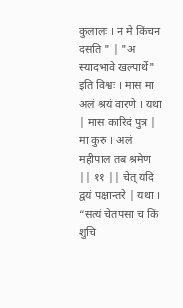कुलालः । न मे किंचन दसति " | "अ स्यादभावे खल्पार्थे" इति विश्वः । मास मा अलं श्रयं वारणे । यथा | मास कारिदं पुत्र | मा कुरु । अलं महीपाल तब श्रमेण || ११ || चेत् यदि द्वयं पक्षान्तरे | यथा । “सत्यं चेतपसा च किं शुचि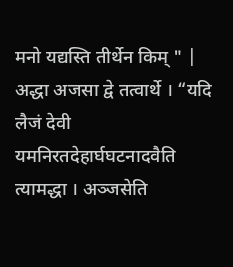मनो यद्यस्ति तीर्थेन किम् " | अद्धा अजसा द्वे तत्वार्थे । “यदि लैजं देवी यमनिरतदेहार्घघटनादवैति त्यामद्धा । अञ्जसेति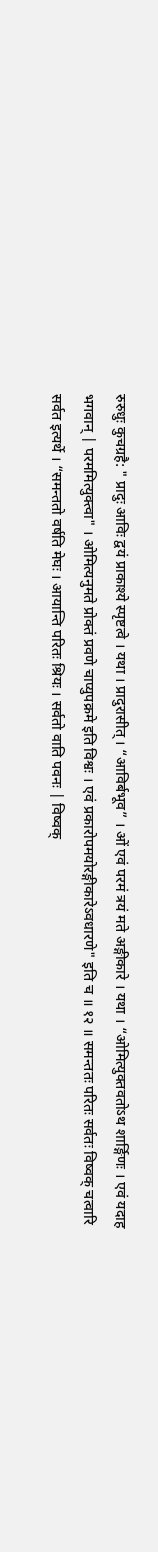रुरुधुः कुचग्रहै: " प्रादुः आविः द्वयं प्राकाश्ये स्पृष्टत्वे । यथा । प्रादुरासीत् । “आविर्बभूव” । ओं एवं परमं त्रयं मते अङ्गीकारे । यथा । “ओमित्युक्तवतोऽथ शार्ङ्गिणः । एवं यदाह भगवान् | परममित्युक्त्वा" । ओमित्यनुमते प्रोक्तं प्रवणे चाप्युपक्रमे इति विश्वः । एवं प्रकारोपमयोरङ्गीकारेऽवधारणे" इति च ॥ १२ ॥ समन्ततः परितः सर्वतः विष्वक् चत्वारि सर्वत इत्यर्थे । “समन्ततो वर्षति मेघः । आयान्ति परितः श्रियः । सर्वतो वाति पवनः | विष्वक्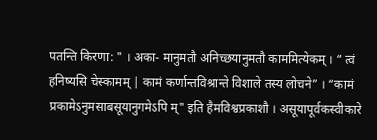पतन्ति किरणा: " । अका- मानुमतौ अनिच्छयानुमतौ काममित्येकम् । “ त्वं हनिष्यसि चेस्कामम् | कामं कर्णान्तविश्रान्ते विशाले तस्य लोचने” । “कामं प्रकामेऽनुमसाबसूयानुगमेऽपि म्" इति हैमविश्वप्रकाशौ । असूयापूर्वकस्वीकारे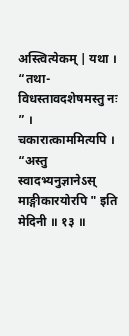अस्त्वित्येकम् | यथा । “तथा- विधस्तावदशेषमस्तु नः ” । चकारात्काममित्यपि । “अस्तु स्वादभ्यनुज्ञानेऽस् माङ्गीकारयोरपि " इति मेदिनी ॥ १३ ॥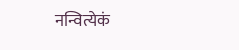नन्वित्येकं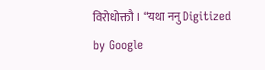विरोधोक्तौ । “यथा ननु Digitized by Google